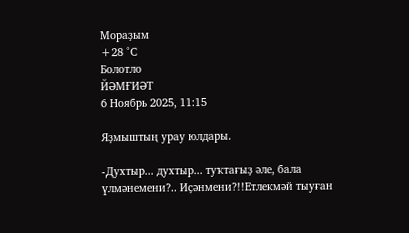Мораҙым
+28 °С
Болотло
ЙӘМҒИӘТ
6 Ноябрь 2025, 11:15

Яҙмыштың урау юлдары.

-Духтыр... духтыр... туҡтағыҙ әле, бала үлмәнемени?.. Иҫәнмени?!!Етлекмәй тыуған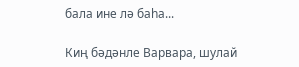бала ине лә баһа...

Киң бәдәнле Варвара, шулай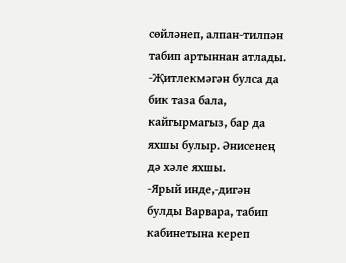сөйләнеп, алпан-тилпән табип артыннан атлады.
-Җитлекмәгән булса да бик таза бала, кайгырмагыз, бар да яхшы булыр. Әнисенең дә хәле яхшы.
-Ярый инде,-дигән булды Варвара, табип кабинетына кереп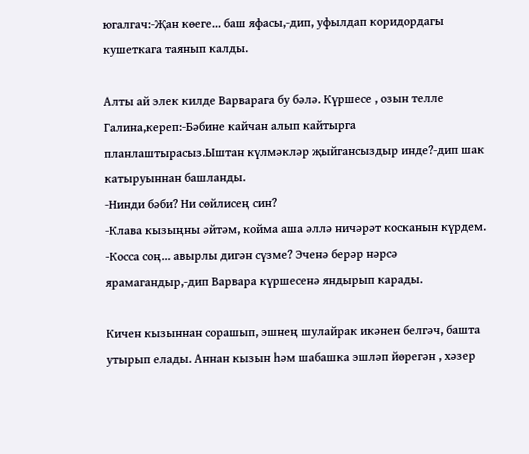югалгач:-Җан көеге... баш яфасы,-дип, уфылдап коридордагы кушеткага таянып калды.

Алты ай элек килде Варварага бу бәлә. Күршесе , озын телле Галина,кереп:-Бәбине кайчан алып кайтырга планлаштырасыз.Ыштан күлмәкләр җыйгансыздыр инде?-дип шак катыруыннан башланды.
-Нинди бәби? Ни сөйлисең син?
-Клава кызыңны әйтәм, койма аша әллә ничәрәт косканын күрдем.
-Косса соң... авырлы дигән сүзме? Эченә берәр нәрсә ярамагандыр,-дип Варвара күршесенә яндырып карады.

Кичен кызыннан сорашып, эшнең шулайрак икәнен белгәч, башта утырып елады. Аннан кызын һәм шабашка эшләп йөрегән , хәзер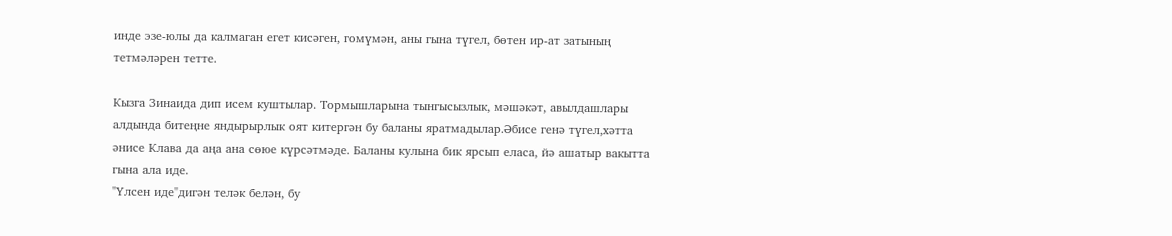инде эзе-юлы да калмаган егет кисәген, гомүмән, аны гына түгел, бөтен ир-ат затының тетмәләрен тетте.

Кызга Зинаида дип исем куштылар. Тормышларына тынгысызлык, мәшәкәт, авылдашлары алдында битеңне яндырырлык оят китергән бу баланы яратмадылар.Әбисе генә түгел,хәтта әнисе Клава да аңа ана сөюе күрсәтмәде. Баланы кулына бик ярсып еласа, йә ашатыр вакытта гына ала иде.
"Үлсен иде"дигән теләк белән, бу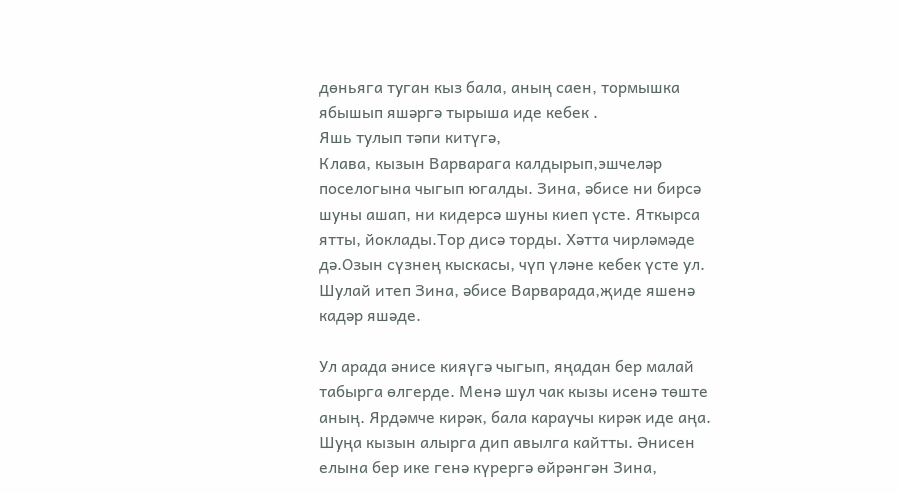дөньяга туган кыз бала, аның саен, тормышка ябышып яшәргә тырыша иде кебек .
Яшь тулып тәпи китүгә,
Клава, кызын Варварага калдырып,эшчеләр поселогына чыгып югалды. Зина, әбисе ни бирсә шуны ашап, ни кидерсә шуны киеп үсте. Яткырса ятты, йоклады.Тор дисә торды. Хәтта чирләмәде дә.Озын сүзнең кыскасы, чүп үләне кебек үсте ул.
Шулай итеп Зина, әбисе Варварада,җиде яшенә кадәр яшәде.

Ул арада әнисе кияүгә чыгып, яңадан бер малай табырга өлгерде. Менә шул чак кызы исенә төште аның. Ярдәмче кирәк, бала караучы кирәк иде аңа. Шуңа кызын алырга дип авылга кайтты. Әнисен елына бер ике генә күрергә өйрәнгән Зина,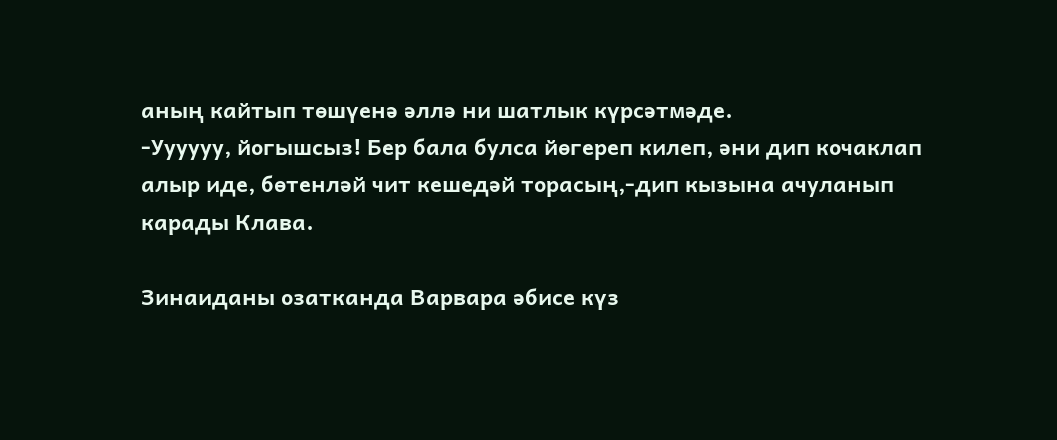аның кайтып төшүенә әллә ни шатлык күрсәтмәде.
-Уууууу, йогышсыз! Бер бала булса йөгереп килеп, әни дип кочаклап алыр иде, бөтенләй чит кешедәй торасың,-дип кызына ачуланып карады Клава.

Зинаиданы озатканда Варвара әбисе күз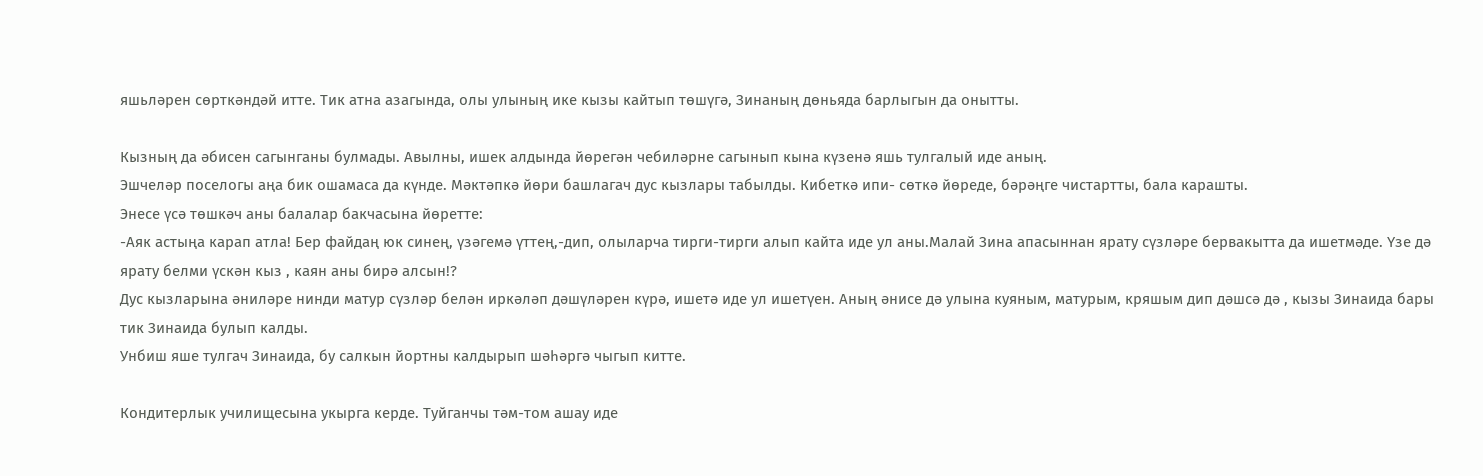яшьләрен сөрткәндәй итте. Тик атна азагында, олы улының ике кызы кайтып төшүгә, Зинаның дөньяда барлыгын да онытты.

Кызның да әбисен сагынганы булмады. Авылны, ишек алдында йөрегән чебиләрне сагынып кына күзенә яшь тулгалый иде аның.
Эшчеләр поселогы аңа бик ошамаса да күнде. Мәктәпкә йөри башлагач дус кызлары табылды. Кибеткә ипи- сөткә йөреде, бәрәңге чистартты, бала карашты.
Энесе үсә төшкәч аны балалар бакчасына йөретте:
-Аяк астыңа карап атла! Бер файдаң юк синең, үзәгемә үттең,-дип, олыларча тирги-тирги алып кайта иде ул аны.Малай Зина апасыннан ярату сүзләре бервакытта да ишетмәде. Үзе дә ярату белми үскән кыз , каян аны бирә алсын!?
Дус кызларына әниләре нинди матур сүзләр белән иркәләп дәшүләрен күрә, ишетә иде ул ишетүен. Аның әнисе дә улына куяным, матурым, кряшым дип дәшсә дә , кызы Зинаида бары тик Зинаида булып калды.
Унбиш яше тулгач Зинаида, бу салкын йортны калдырып шәһәргә чыгып китте.

Кондитерлык училищесына укырга керде. Туйганчы тәм-том ашау иде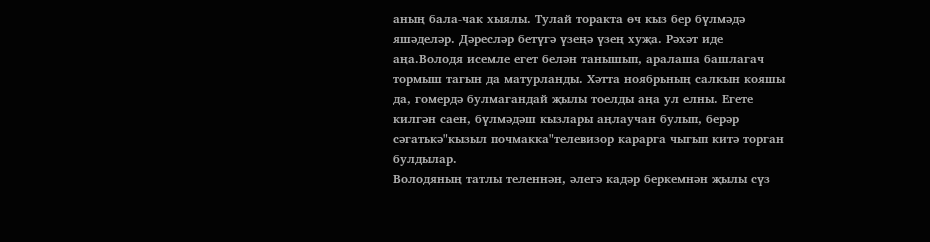аның бала-чак хыялы. Тулай торакта өч кыз бер бүлмәдә яшәделәр. Дәресләр бетүгә үзеңә үзең хуҗа. Рәхәт иде аңа.Володя исемле егет белән танышып, аралаша башлагач тормыш тагын да матурланды. Хәтта ноябрьның салкын кояшы да, гомердә булмагандай җылы тоелды аңа ул елны. Егете килгән саен, бүлмәдәш кызлары аңлаучан булып, берәр сәгатькә"кызыл почмакка"телевизор карарга чыгып китә торган булдылар.
Володяның татлы теленнән, әлегә кадәр беркемнән җылы сүз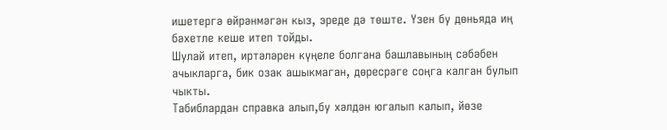ишетергә өйрәнмәгән кыз, эреде дә төште. Үзен бу дөньяда иң бәхетле кеше итеп тойды.
Шулай итеп, иртәләрен күңеле болгана башлавының сәбәбен ачыкларга, бик озак ашыкмаган, дөресрәге соңга калган булып чыкты.
Табиблардан справка алып,бу хәлдән югалып калып, йөзе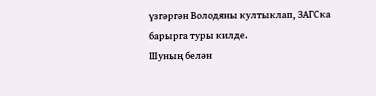үзгәргән Володяны култыклап, ЗАГСка барырга туры килде.
Шуның белән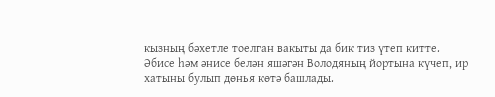кызның бәхетле тоелган вакыты да бик тиз үтеп китте.
Әбисе һәм әнисе белән яшәгән Володяның йортына күчеп, ир хатыны булып дөнья көтә башлады.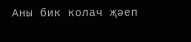Аны бик колач җәеп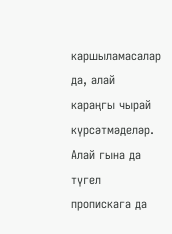каршыламасалар да, алай караңгы чырай күрсәтмәделәр. Алай гына да түгел пропискага да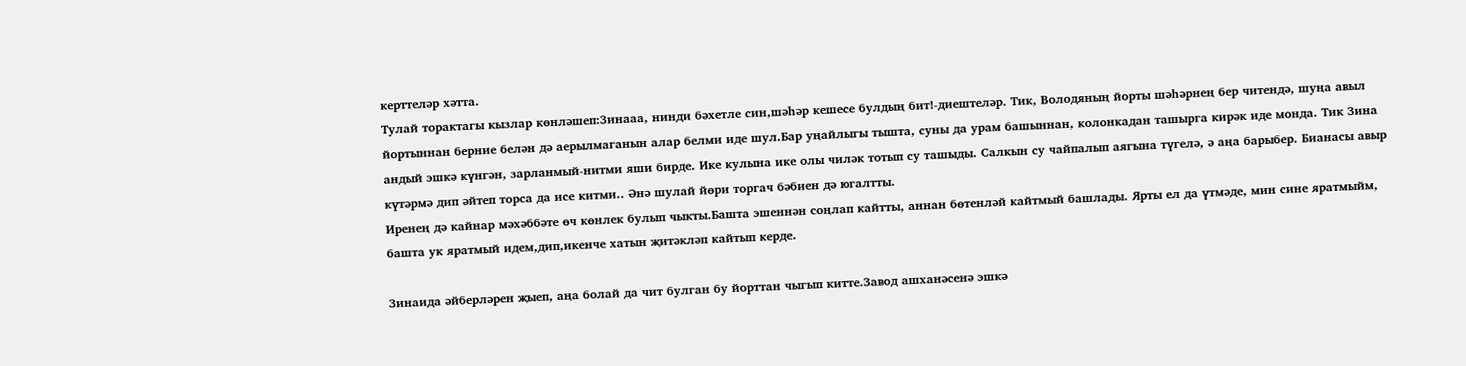керттеләр хәтта.
Тулай торактагы кызлар көнләшеп:Зинааа, нинди бәхетле син,шәһәр кешесе булдың бит!-диештеләр. Тик, Володяның йорты шәһәрнең бер читендә, шуңа авыл йортыннан берние белән дә аерылмаганын алар белми иде шул.Бар уңайлыгы тышта, суны да урам башыннан, колонкадан ташырга кирәк иде монда. Тик Зина андый эшкә күнгән, зарланмый-нитми яши бирде. Ике кулына ике олы чиләк тотып су ташыды. Салкын су чайпалып аягына түгелә, ә аңа барыбер. Бианасы авыр күтәрмә дип әйтеп торса да исе китми.. Әнә шулай йөри торгач бәбиен дә югалтты.
Иренең дә кайнар мәхәббәте өч көнлек булып чыкты.Башта эшеннән соңлап кайтты, аннан бөтенләй кайтмый башлады. Ярты ел да үтмәде, мин сине яратмыйм, башта ук яратмый идем,дип,икенче хатын җитәкләп кайтып керде.

Зинаида әйберләрен җыеп, аңа болай да чит булган бу йорттан чыгып китте.Завод ашханәсенә эшкә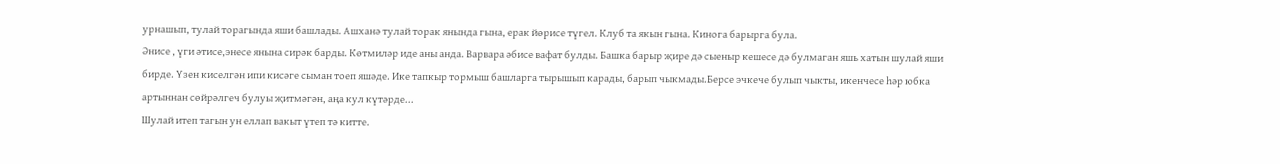урнашып, тулай торагында яши башлады. Ашханә тулай торак янында гына, ерак йөрисе түгел. Клуб та якын гына. Кинога барырга була.
Әнисе , үги әтисе,энесе янына сирәк барды. Көтмиләр иде аны анда. Варвара әбисе вафат булды. Башка барыр җире дә сыеныр кешесе дә булмаган яшь хатын шулай яши бирде. Үзен киселгән ипи кисәге сыман тоеп яшәде. Ике тапкыр тормыш башларга тырышып карады, барып чыкмады.Берсе эчкече булып чыкты, икенчесе һәр юбка артыннан сөйрәлгеч булуы җитмәгән, аңа кул күтәрде...
Шулай итеп тагын ун еллап вакыт үтеп тә китте.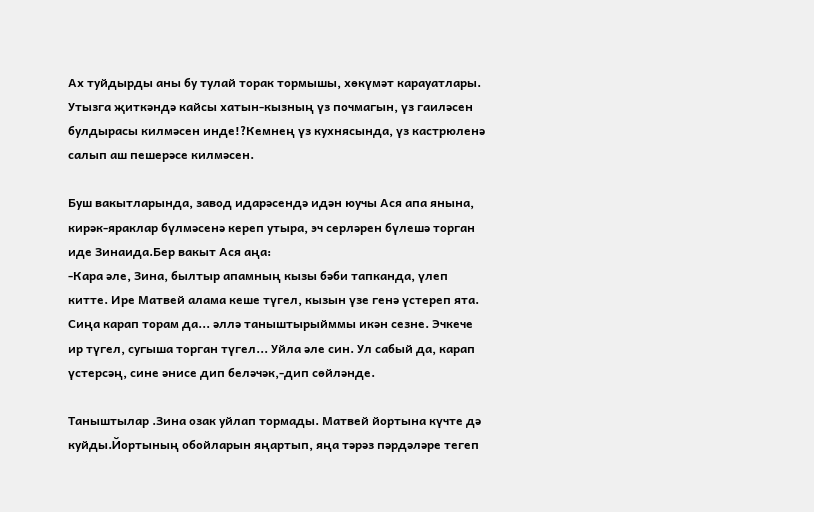Ах туйдырды аны бу тулай торак тормышы, хөкүмәт карауатлары. Утызга җиткәндә кайсы хатын-кызның үз почмагын, үз гаиләсен булдырасы килмәсен инде!?Кемнең үз кухнясында, үз кастрюленә салып аш пешерәсе килмәсен.

Буш вакытларында, завод идарәсендә идән юучы Ася апа янына, кирәк-яраклар бүлмәсенә кереп утыра, эч серләрен бүлешә торган иде Зинаида.Бер вакыт Ася аңа:
-Кара әле, Зина, былтыр апамның кызы бәби тапканда, үлеп китте. Ире Матвей алама кеше түгел, кызын үзе генә үстереп ята. Сиңа карап торам да... әллә таныштырыйммы икән сезне. Эчкече ир түгел, сугыша торган түгел... Уйла әле син. Ул сабый да, карап үстерсәң, сине әнисе дип беләчәк,-дип сөйләнде.

Таныштылар .Зина озак уйлап тормады. Матвей йортына күчте дә куйды.Йортының обойларын яңартып, яңа тәрәз пәрдәләре тегеп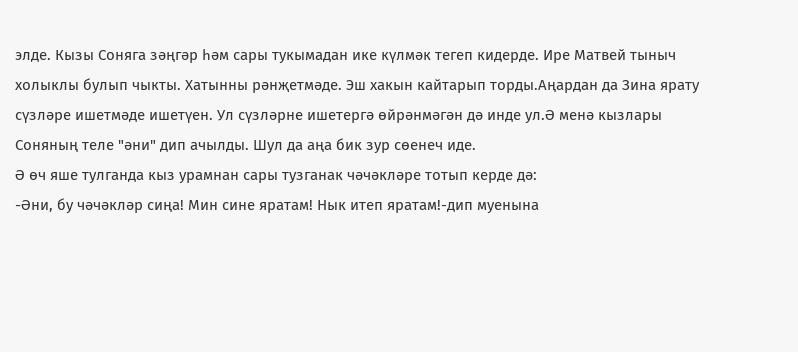элде. Кызы Соняга зәңгәр һәм сары тукымадан ике күлмәк тегеп кидерде. Ире Матвей тыныч холыклы булып чыкты. Хатынны рәнҗетмәде. Эш хакын кайтарып торды.Аңардан да Зина ярату сүзләре ишетмәде ишетүен. Ул сүзләрне ишетергә өйрәнмәгән дә инде ул.Ә менә кызлары Соняның теле "әни" дип ачылды. Шул да аңа бик зур сөенеч иде.
Ә өч яше тулганда кыз урамнан сары тузганак чәчәкләре тотып керде дә:
-Әни, бу чәчәкләр сиңа! Мин сине яратам! Нык итеп яратам!-дип муенына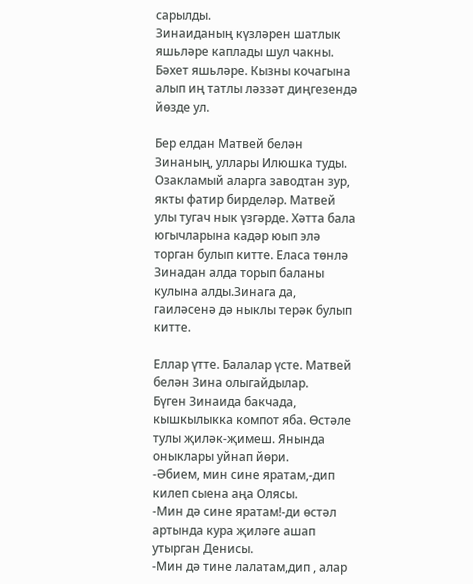сарылды.
Зинаиданың күзләрен шатлык яшьләре каплады шул чакны. Бәхет яшьләре. Кызны кочагына алып иң татлы ләззәт диңгезендә йөзде ул.

Бер елдан Матвей белән Зинаның, уллары Илюшка туды. Озакламый аларга заводтан зур, якты фатир бирделәр. Матвей улы тугач нык үзгәрде. Хәтта бала югычларына кадәр юып элә торган булып китте. Еласа төнлә Зинадан алда торып баланы кулына алды.Зинага да, гаиләсенә дә ныклы терәк булып китте.

Еллар үтте. Балалар үсте. Матвей белән Зина олыгайдылар.
Бүген Зинаида бакчада, кышкылыкка компот яба. Өстәле тулы җиләк-җимеш. Янында оныклары уйнап йөри.
-Әбием, мин сине яратам,-дип килеп сыена аңа Олясы.
-Мин дә сине яратам!-ди өстәл артында кура җиләге ашап утырган Денисы.
-Мин дә тине лалатам,дип , алар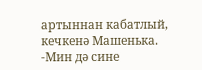артыннан кабатлый, кечкенә Машенька.
-Мин дә сине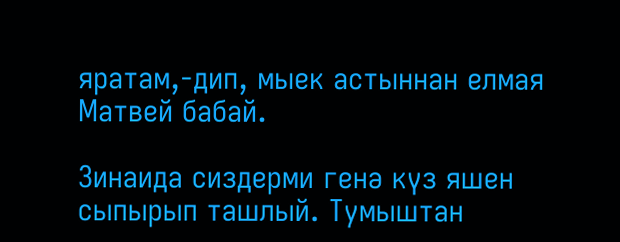яратам,-дип, мыек астыннан елмая Матвей бабай.

Зинаида сиздерми генә күз яшен сыпырып ташлый. Тумыштан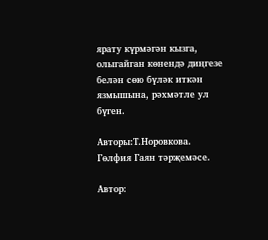ярату күрмәгән кызга, олыгайган көнендә диңгезе белән сөю бүләк иткән язмышына, рәхмәтле ул бүген.

Авторы:Т.Норовкова.
Гөлфия Гаян тәрҗемәсе.

Автор: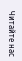Читайте нас